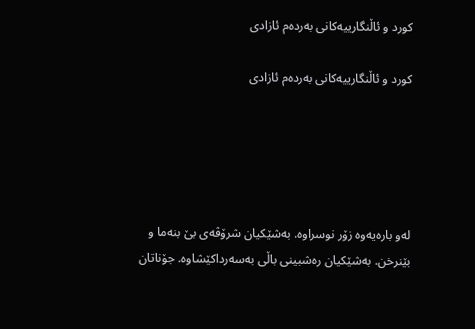كورد و ئاڵنگارییه‌كانى به‌رده‌م ئازادى

كورد و ئاڵنگارییه‌كانى به‌رده‌م ئازادى





له‌و باره‌یه‌وه‌ زۆر نوسراوه‌. به‌شێكیان شرۆڤه‌ى بێ بنه‌ما و بێنرخن. به‌شێكیان ره‌شبینى باڵى به‌سه‌رداكێشاوه‌. جۆناتان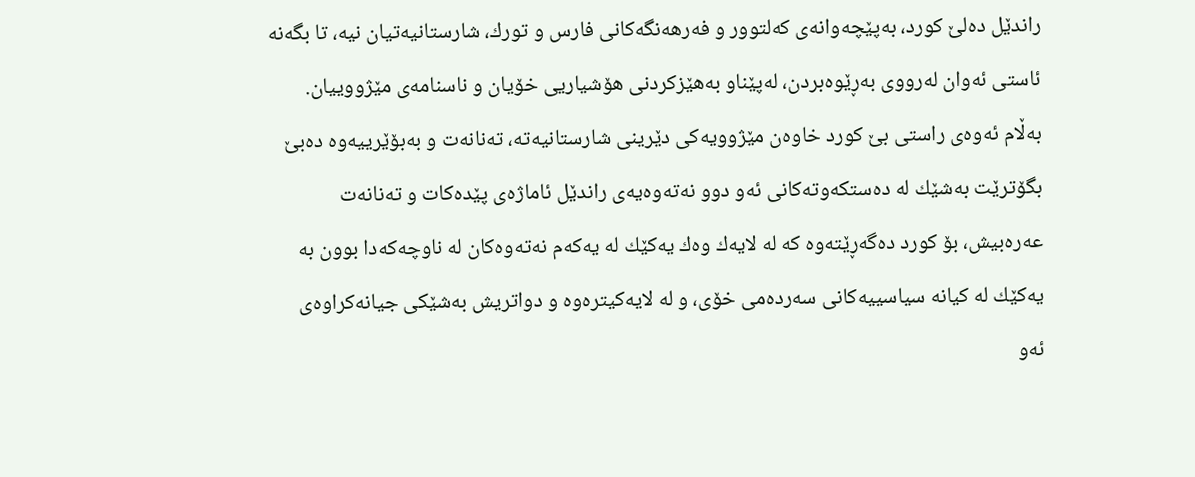راندێل ده‌لێ كورد، به‌پێچه‌وانه‌ى كه‌لتوور و فه‌رهه‌نگه‌كانى فارس و تورك، شارستانیه‌تیان نیه‌، تا بگه‌نه‌ ئاستى ئه‌وان له‌رووى به‌ڕێوه‌بردن، له‌پێناو به‌هێزكردنى هۆشیاریى خۆیان و ناسنامه‌ى مێژووییان. به‌ڵام ئه‌وه‌ى راستى بێ كورد خاوه‌ن مێژوویه‌كى دێرینى شارستانیه‌ته‌، ته‌نانه‌ت و به‌بۆێرییه‌وه‌ ده‌بێ بگۆترێت به‌شێك له‌ ده‌ستكه‌وته‌كانى ئه‌و دوو نه‌ته‌وه‌یه‌ى راندێل ئاماژه‌ى پێده‌كات و ته‌نانه‌ت عه‌ره‌بیش، بۆ كورد ده‌گه‌ڕێته‌وه‌ كه‌ له‌ لایه‌ك وه‌ك یه‌كێك له‌ یه‌كه‌م نه‌ته‌وه‌كان له‌ ناوچه‌كه‌دا بوون به‌ یه‌كێك له‌ كیانه‌ سیاسییه‌كانى سه‌رده‌مى خۆى، و له‌ لایه‌كیتره‌وه‌ و دواتریش به‌شێكى جیانه‌كراوه‌ى ئه‌و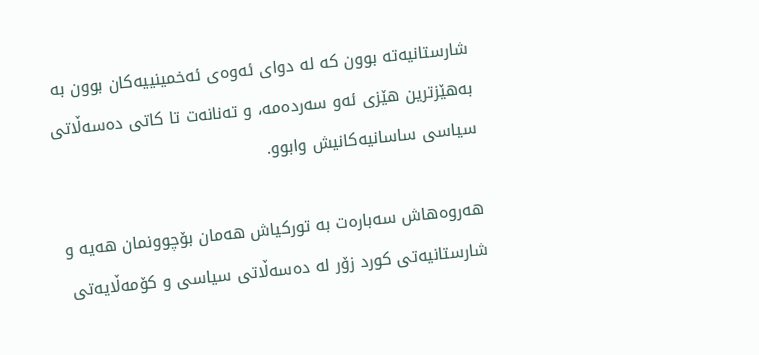شارستانیه‌ته‌ بوون كه‌ له‌ دواى ئه‌وه‌ى ئه‌خمینییه‌كان بوون به‌ به‌هێزترین هێزى ئه‌و سه‌رده‌مه‌، و ته‌نانه‌ت تا كاتى ده‌سه‌ڵاتى سیاسى ساسانیه‌كانیش وابوو.

هه‌روه‌هاش سه‌باره‌ت به‌ توركیاش هه‌مان بۆچوونمان هه‌یه‌ و شارستانیه‌تى كورد زۆر له‌ ده‌سه‌ڵاتى سیاسى و كۆمه‌ڵایه‌تى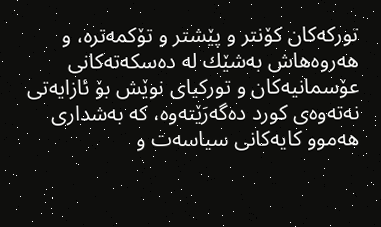توركه‌كان كۆنتر و پێشتر و تۆكمه‌تره‌، و هه‌روه‌هاش به‌شێك له‌ ده‌سكه‌ته‌كانى عۆسمانیه‌كان و توركیاى نوێش بۆ ئازایه‌تى نه‌ته‌وه‌ى كورد ده‌گه‌رَێته‌وه‌، كه‌ به‌شدارى هه‌موو كایه‌كانى سیاسه‌ت و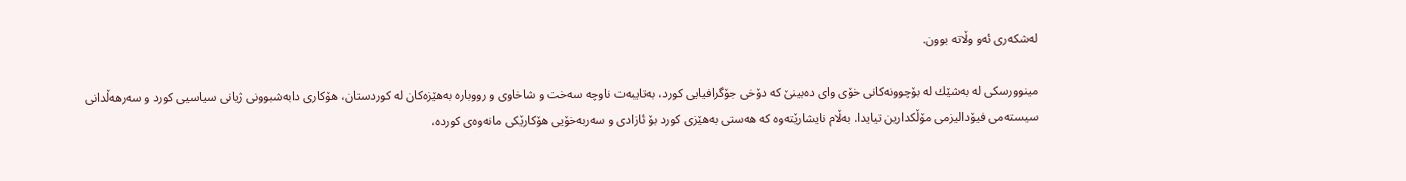له‌شكه‌رى ئه‌و وڵاته‌ بوون.

مینوورسكى له‌ به‌شێك له‌ بۆچوونه‌كانى خۆى واى ده‌بینێ كه‌ دۆخى جۆگرافیایى كورد، به‌تایبه‌ت ناوچه‌ سه‌خت و شاخاوى و رووباره‌ به‌هێزه‌كان له‌ كوردستان، هۆكارى دابه‌شبوونى ژیانى سیاسیى كورد و سه‌رهه‌ڵدانى سیسته‌مى فیۆدالیزمى مۆڵكدارین تیایدا. به‌ڵام نایشارێته‌وه‌ كه‌ هه‌ستى به‌هێزى كورد بۆ ئازادى و سه‌ربه‌خۆیى هۆكارێكى مانه‌وه‌ى كورده‌،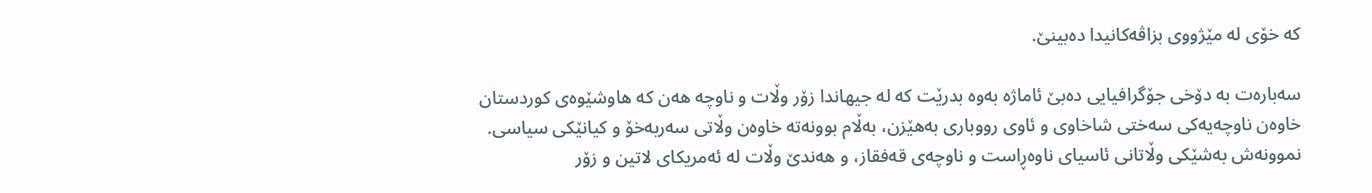كه‌ خۆى له‌ مێژووى بزاڤه‌كانیدا ده‌بینێ.

سه‌باره‌ت به‌ دۆخى جۆگرافیایى ده‌بێ ئاماژه‌ به‌وه‌ بدرێت كه‌ له‌ جیهاندا زۆر وڵات و ناوچه‌ هه‌ن كه‌ هاوشێوه‌ى كوردستان خاوه‌ن ناوچه‌یه‌كى سه‌ختى شاخاوى و ئاوى رووبارى به‌هێزن، به‌ڵام بوونه‌ته‌ خاوه‌ن وڵاتى سه‌ربه‌خۆ و كیانێكى سیاسى. نموونه‌ش به‌شێكى وڵاتانى ئاسیاى ناوه‌ڕاست و ناوچه‌ى قه‌فقاز، و هه‌ندێ وڵات له‌ ئه‌مریكاى لاتین و زۆر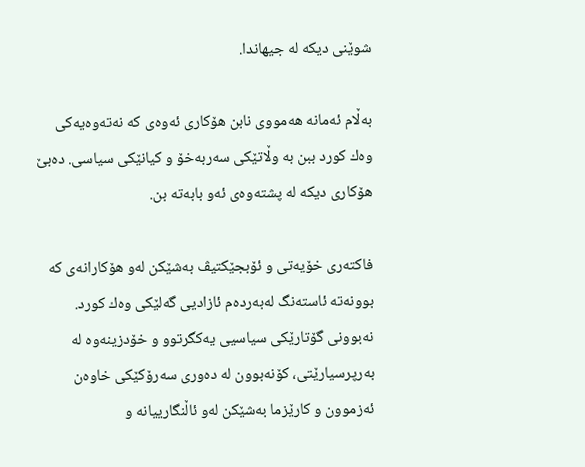شوێنى دیكه‌ له‌ جیهاندا.

به‌ڵام ئه‌مانه‌ هه‌مووى نابن هۆكارى ئه‌وه‌ى كه‌ نه‌ته‌وه‌یه‌كى وه‌ك كورد ببن به‌ وڵاتێكى سه‌ربه‌خۆ و كیانێكى سیاسى. ده‌بێ هۆكارى دیكه‌ له‌ پشته‌وه‌ى ئه‌و بابه‌ته‌ بن.

فاكته‌رى خۆیه‌تى و ئۆبجێكتیڤ به‌شێكن له‌و هۆكارانه‌ى كه‌ بوونه‌ته‌ ئاسته‌نگ له‌به‌رده‌م ئازادیى گه‌لێكى وه‌ك كورد. نه‌بوونى گۆتارێكى سیاسیى یه‌كگرتوو و خۆدزینه‌وه‌ له‌ به‌رپرسیارێتى، كۆنه‌بوون له‌ ده‌ورى سه‌رۆكێكى خاوه‌ن ئه‌زموون و كارێزما به‌شێكن له‌و ئاڵنگارییانه‌ و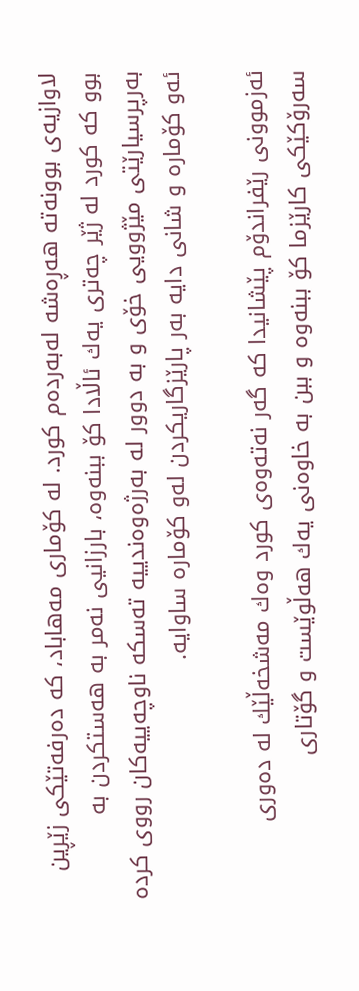لاوازیه‌ى بوونه‌ته‌ هه‌ڕه‌شه‌ له‌به‌رده‌م كورد. له‌ كۆمارى مه‌هاباد، كه‌ ده‌رفه‌تێكى زێڕین بوو كه‌ كورد له‌ ژێر چه‌ترى یه‌ك ئاڵادا كۆ ببنه‌وه‌، بارزانیى نه‌مر به‌ هه‌ستكردن به‌ به‌رپرسیارێتى مێژوویى خۆى و به‌ دوور له‌ به‌رژه‌وه‌ندییه‌ ته‌سكه‌ ناوچه‌ییه‌كان رووى كرده‌ ئه‌و كۆماره‌ و شانى دایه‌ به‌ر پارێزگاریكردن له‌و كۆماره‌ ساوایه‌.

ئه‌زموونى رێفراندۆم پێشانیدا كه‌ گه‌ر نه‌ته‌وه‌ى كورد وه‌ك مه‌شخه‌ڵێك له‌ ده‌ورى سه‌رۆكێكى كارێزما كۆ ببنه‌وه‌ و ببن به‌ خاوه‌نى یه‌ك هه‌ڵوێست و گۆتارى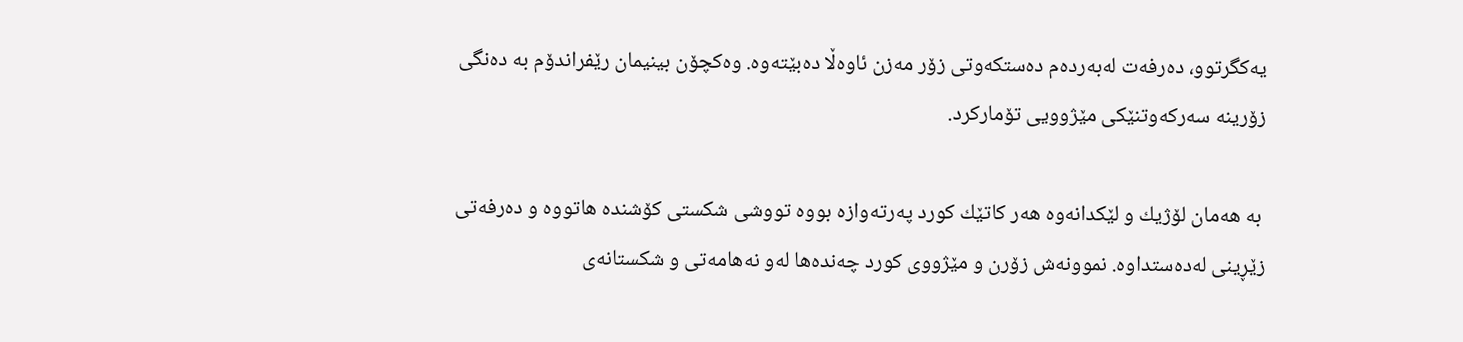یه‌كگرتوو، ده‌رفه‌ت له‌به‌رده‌م ده‌ستكه‌وتى زۆر مه‌زن ئاوه‌ڵا ده‌بێته‌وه‌. وه‌كچۆن بینیمان رێفراندۆم به‌ ده‌نگى زۆرینه‌ سه‌ركه‌وتنێكى مێژوویى تۆماركرد.

 به‌ هه‌مان لۆژیك و لێكدانه‌وه‌ هه‌ر كاتێك كورد په‌رته‌وازه‌ بووه‌ تووشى شكستى كۆشنده‌ هاتووه‌ و ده‌رفه‌تى زێڕینى له‌ده‌ستداوه‌. نموونه‌ش زۆرن و مێژووى كورد چه‌نده‌ها له‌و نه‌هامه‌تى و شكستانه‌ى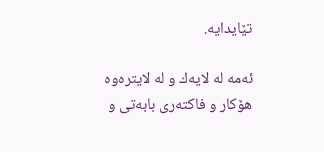تێایدایه‌.

ئه‌مه‌ له‌ لایه‌ك و له‌ لایتره‌وه‌ هۆكار و فاكته‌رى بابه‌تى و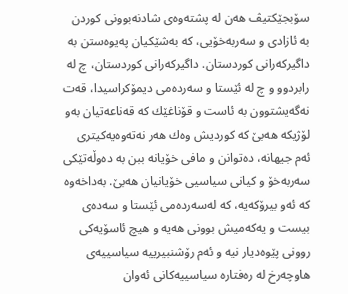سۆبجێكتیڤ هه‌ن له‌ پشته‌وه‌ى شادنه‌بوونى كوردن به‌ ئازادى و سه‌ربه‌خۆیى، كه‌ به‌شێكیان په‌یوه‌ستن به‌ داگیركه‌رانى كوردستان. داگیركه‌رانى كوردستان، چ له‌ رابردوو و چ له‌ ئێستا و سه‌رده‌مى دیمۆكراسیدا، قه‌ت نه‌گه‌یشتوون به‌ ئاست و قۆناغێك كه‌ قه‌ناعه‌تیان به‌و لۆژیكه‌ هه‌بێ كه‌ كوردیش وه‌ك هه‌ر نه‌ته‌وه‌یه‌كیترى ئه‌م جیهانه‌، ده‌توانن و مافى خۆیانه‌ ببن به‌ ده‌وڵه‌تێكى سه‌ربه‌خۆ و كیانى سیاسیى خۆیانیان هه‌بێ. به‌داخه‌وه‌ كه‌ ئه‌و بیرۆكه‌یه‌، كه‌ له‌سه‌رده‌مى ئێستا و سه‌ده‌ى بیست و یه‌كه‌میش بوونى هه‌یه‌ و هیچ ئاسۆیه‌كى روونى پێوه‌دیار نیه‌ و ئه‌م رۆشنبیرییه‌ سیاسییه‌ى هاوچه‌رخ له‌ ره‌فتاره‌ سیاسییه‌كانى ئه‌وان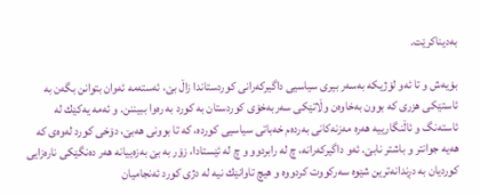به‌دیناكرێت.

بۆیه‌ش و تا ئه‌و لۆژیكه‌ به‌سه‌ر بیرى سیاسیى داگیركه‌رانى كوردستاندا زاڵ بێ، ئه‌سته‌مه‌ ئه‌وان بتوانن بگه‌ن به‌ ئاستێكى هزرى كه‌ بوون به‌خاوه‌ن وڵاتێكى سه‌ربه‌خۆى كوردستان به‌ كورد به‌ ره‌وا ببیننن. و ئه‌مه‌ یه‌كێك له‌ ئاسته‌نگ و ئاڵنگارییه‌ هه‌ره‌ مه‌زنه‌كانى به‌رده‌م خه‌باتى سیاسیى كورده‌، كه‌ تا بوونى هه‌بێ، دۆخى كورد له‌وه‌ى كه‌ هه‌یه‌ جوانتر و باشتر نابێ. ئه‌و داگیركه‌رانه‌، چ له‌ رابردوو و چ له‌ ئێستادا، زۆر به‌ بێ به‌زه‌ییانه‌ هه‌ر ده‌نگێكى ناره‌زایى كوردیان به‌ دڕندانه‌ترین شێوه‌ سه‌ركووت كردووه‌ و هیچ تاوانێك نیه‌ له‌ دژى كورد ئه‌نجامیان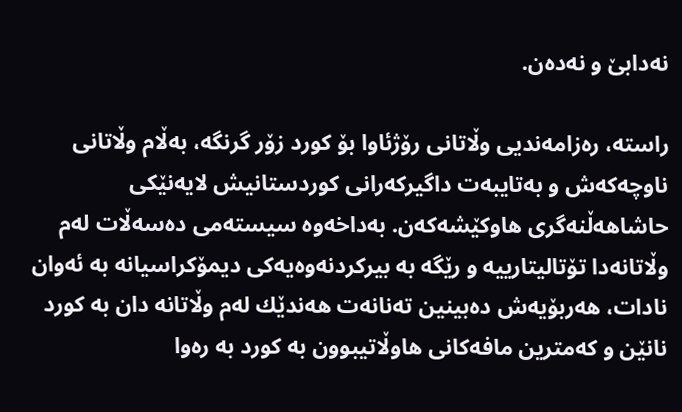نه‌دابێ و نه‌ده‌ن.

راسته‌، ره‌زامه‌ندیى وڵاتانى رۆژئاوا بۆ كورد زۆر گرنگه‌، به‌ڵام وڵاتانى ناوچه‌كه‌ش و به‌تایبه‌ت داگیركه‌رانى كوردستانیش لایه‌نێكى حاشاهه‌ڵنه‌گرى هاوكێشه‌كه‌ن. به‌داخه‌وه‌ سیسته‌مى ده‌سه‌ڵات له‌م وڵاتانه‌دا تۆتالیتارییه‌ و رێگه‌ به‌ بیركردنه‌وه‌یه‌كى دیمۆكراسیانه‌ به‌ ئه‌وان نادات، هه‌ربۆیه‌ش ده‌بینین ته‌نانه‌ت هه‌ندێك له‌م وڵاتانه‌ دان به‌ كورد نانێن و كه‌مترین مافه‌كانى هاوڵاتیبوون به‌ كورد به‌ ره‌وا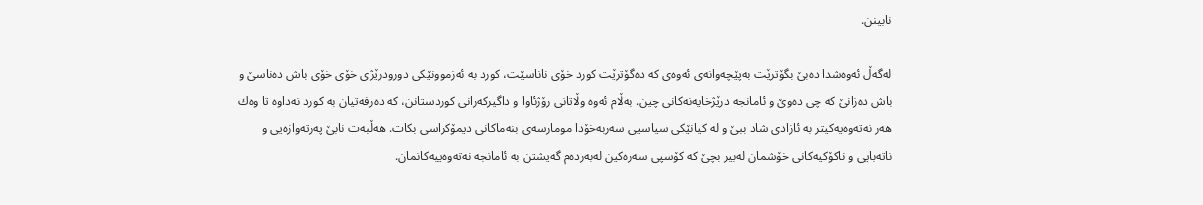نابینن.

له‌گه‌ڵ ئه‌وه‌شدا ده‌بێ بگۆترێت به‌پێچه‌وانه‌ى ئه‌وه‌ى كه‌ ده‌گۆترێت كورد خۆى ناناسێت، كورد به‌ ئه‌زموونێكى دورودرێژى خۆى خۆى باش ده‌ناسێ و باش ده‌زانێ كه‌ چى ده‌وێ و ئامانجه‌ درێژخایه‌نه‌كانى چین. به‌ڵام ئه‌وه‌ وڵاتانى رۆژئاوا و داگیركه‌رانى كوردستانن، كه‌ ده‌رفه‌تیان به‌ كورد نه‌داوه‌ تا وه‌ك هه‌ر نه‌ته‌وه‌یه‌كیتر به‌ ئازادى شاد ببێ و له‌ كیانێكى سیاسیى سه‌ربه‌خۆدا مومارسه‌ى بنه‌ماكانى دیمۆكراسى بكات. هه‌ڵبه‌ت نابێ په‌رته‌وازه‌یى و ناته‌بایى و ناكۆكیه‌كانى خۆشمان له‌بیر بچێ كه‌ كۆسپى سه‌ره‌كین له‌به‌رده‌م گه‌یشتن به‌ ئامانجه‌ نه‌ته‌وه‌ییه‌كانمان.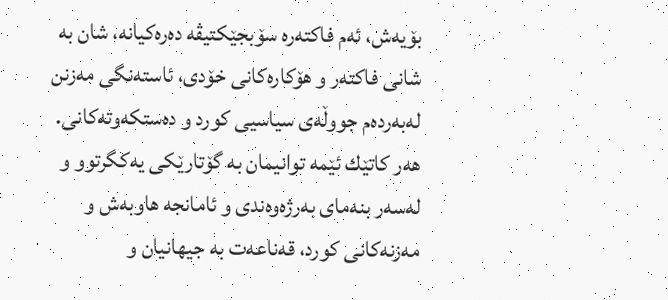بۆیه‌ش، ئه‌م فاكته‌ره‌ سۆبجێكتیڤه‌ ده‌ره‌كیانه‌، شان به‌ شانى فاكته‌ر و هۆكاره‌كانى خۆدى، ئاسته‌نگى مه‌زنن له‌به‌رده‌م جووڵه‌ى سیاسیى كورد و ده‌ستكه‌وته‌كانى. هه‌ر كاتێك ئێمه‌ توانیمان به‌ گۆتارێكى یه‌كگرتوو و له‌سه‌ر بنه‌ماى به‌رژه‌وه‌ندى و ئامانجه‌ هاوبه‌ش و مه‌زنه‌كانى كورد، قه‌ناعه‌ت به‌ جیهانیان و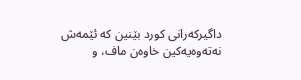داگیركه‌رانى كورد بێنین كه‌ ئێمه‌ش نه‌ته‌وه‌یه‌كین خاوه‌ن ماف، و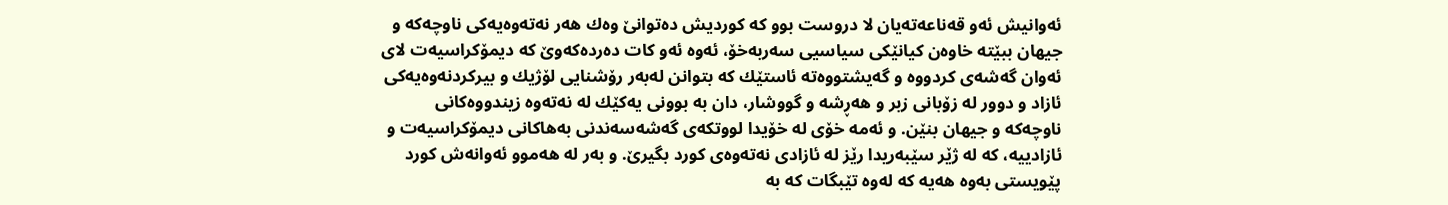ئه‌وانیش ئه‌و قه‌ناعه‌ته‌یان لا دروست بوو كه‌ كوردیش ده‌توانێ وه‌ك هه‌ر نه‌ته‌وه‌یه‌كى ناوچه‌كه‌ و جیهان ببێته‌ خاوه‌ن كیانێكى سیاسیى سه‌ربه‌خۆ، ئه‌وه‌ ئه‌و كات ده‌رده‌كه‌وێ كه‌ دیمۆكراسیه‌ت لاى ئه‌وان گه‌شه‌ى كردووه‌ و گه‌یشتووه‌ته‌ ئاستێك كه‌ بتوانن له‌به‌ر رۆشنایى لۆژیك و بیركردنه‌وه‌یه‌كى ئازاد و دوور له‌ زۆبانى زبر و هه‌ڕشه‌ و گووشار، دان به‌ بوونى یه‌كێك له‌ نه‌ته‌وه‌ زیندووه‌كانى ناوچه‌كه‌ و جیهان بنێن. و ئه‌مه‌ خۆى له‌ خۆیدا لووتكه‌ى گه‌شه‌سه‌ندنى به‌هاكانى دیمۆكراسیه‌ت و ئازادییه‌، كه‌ له‌ ژێر سێبه‌ریدا رێز له‌ ئازادى نه‌ته‌وه‌ى كورد بگیرێ. و به‌ر له‌ هه‌موو ئه‌وانه‌ش كورد پێویستى به‌وه‌ هه‌یه‌ كه‌ له‌وه‌ تێبگات كه‌ به‌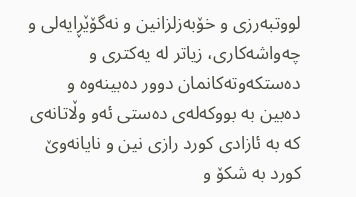لووتبه‌رزى و خۆبه‌زلزانین و نه‌گۆێڕایه‌لى و چه‌واشه‌كارى، زیاتر له‌ یه‌كترى و ده‌ستكه‌وته‌كانمان دوور ده‌بینه‌وه‌ و ده‌بین به‌ بووكه‌له‌ى ده‌ستى ئه‌و وڵاتانه‌ى كه‌ به‌ ئازادى كورد رازى نین و نایانه‌وێ كورد به‌ شكۆ و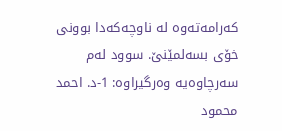كه‌رامه‌ته‌وه‌ له‌ ناوچه‌كه‌دا بوونى خۆى بسه‌لمێنێ. سوود له‌م سه‌رچاوه‌یه‌ وه‌رگیراوه‌: 1-د. احمد محمود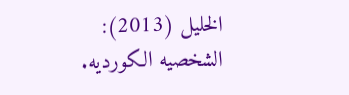الخلیل (2013): الشخصیه‌ الكوردیه‌.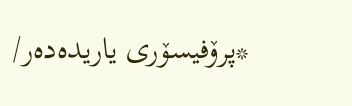*پرۆفیسۆرى یاریده‌ده‌ر/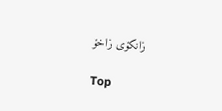زانكۆى زاخۆ

Top